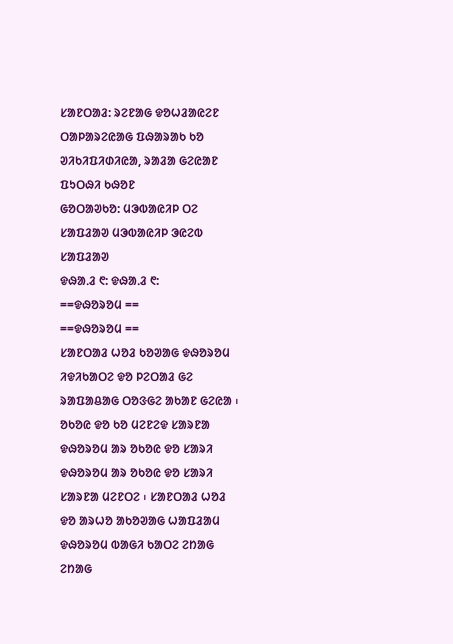ᱥᱟᱱᱛᱟᱲ: ᱨᱮᱱᱟᱜ ᱫᱚᱦᱲᱟᱭᱮᱱ ᱛᱟᱞᱟᱨᱮᱭᱟᱜ ᱯᱷᱟᱨᱟᱠ ᱠᱚ
ᱣᱤᱠᱤᱯᱤᱰᱤᱭᱟ, ᱨᱟᱲᱟ ᱜᱮᱭᱟᱱ ᱯᱩᱛᱷᱤ ᱠᱷᱚᱱ
ᱜᱚᱛᱟᱣᱠᱚ: ᱢᱳᱵᱟᱭᱤᱞ ᱛᱮ ᱥᱟᱯᱲᱟᱣ ᱢᱳᱵᱟᱭᱤᱞ ᱳᱭᱮᱵ ᱥᱟᱯᱲᱟᱣ
ᱫᱷᱟᱹᱲ ᱖: ᱫᱷᱟᱹᱲ ᱖:
==ᱫᱷᱚᱨᱚᱢ ==
==ᱫᱷᱚᱨᱚᱢ ==
ᱥᱟᱱᱛᱟᱲ ᱦᱚᱲ ᱠᱚᱣᱟᱜ ᱫᱷᱚᱨᱚᱢ ᱤᱫᱤᱠᱟᱛᱮ ᱫᱚ ᱞᱮᱛᱟᱲ ᱜᱮ ᱨᱟᱯᱟᱪᱟᱜ ᱛᱚᱝᱜᱮ ᱟᱠᱟᱱ ᱜᱮᱭᱟ ᱾ ᱚᱠᱚᱭ ᱫᱚ ᱠᱚ ᱢᱮᱱᱮᱫ ᱥᱟᱨᱱᱟ ᱫᱷᱚᱨᱚᱢ ᱟᱨ ᱚᱠᱚᱭ ᱫᱚ ᱥᱟᱨᱤ ᱫᱷᱚᱨᱚᱢ ᱟᱨ ᱚᱠᱚᱭ ᱫᱚ ᱥᱟᱨᱤ ᱥᱟᱨᱱᱟ ᱢᱮᱱᱛᱮ ᱾ ᱥᱟᱱᱛᱟᱲ ᱦᱚᱲ ᱫᱚ ᱟᱨᱦᱚ ᱟᱠᱚᱣᱟᱜ ᱦᱟᱯᱲᱟᱢ ᱫᱷᱚᱨᱚᱢ ᱵᱟᱜᱤ ᱠᱟᱛᱮ ᱮᱴᱟᱜ ᱮᱴᱟᱜ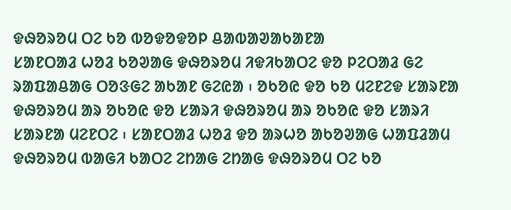ᱫᱷᱚᱨᱚᱢ ᱛᱮ ᱠᱚ ᱵᱚᱫᱚᱫᱚᱞ ᱪᱟᱵᱟᱣᱟᱠᱟᱱᱟ
ᱥᱟᱱᱛᱟᱲ ᱦᱚᱲ ᱠᱚᱣᱟᱜ ᱫᱷᱚᱨᱚᱢ ᱤᱫᱤᱠᱟᱛᱮ ᱫᱚ ᱞᱮᱛᱟᱲ ᱜᱮ ᱨᱟᱯᱟᱪᱟᱜ ᱛᱚᱝᱜᱮ ᱟᱠᱟᱱ ᱜᱮᱭᱟ ᱾ ᱚᱠᱚᱭ ᱫᱚ ᱠᱚ ᱢᱮᱱᱮᱫ ᱥᱟᱨᱱᱟ ᱫᱷᱚᱨᱚᱢ ᱟᱨ ᱚᱠᱚᱭ ᱫᱚ ᱥᱟᱨᱤ ᱫᱷᱚᱨᱚᱢ ᱟᱨ ᱚᱠᱚᱭ ᱫᱚ ᱥᱟᱨᱤ ᱥᱟᱨᱱᱟ ᱢᱮᱱᱛᱮ ᱾ ᱥᱟᱱᱛᱟᱲ ᱦᱚᱲ ᱫᱚ ᱟᱨᱦᱚ ᱟᱠᱚᱣᱟᱜ ᱦᱟᱯᱲᱟᱢ ᱫᱷᱚᱨᱚᱢ ᱵᱟᱜᱤ ᱠᱟᱛᱮ ᱮᱴᱟᱜ ᱮᱴᱟᱜ ᱫᱷᱚᱨᱚᱢ ᱛᱮ ᱠᱚ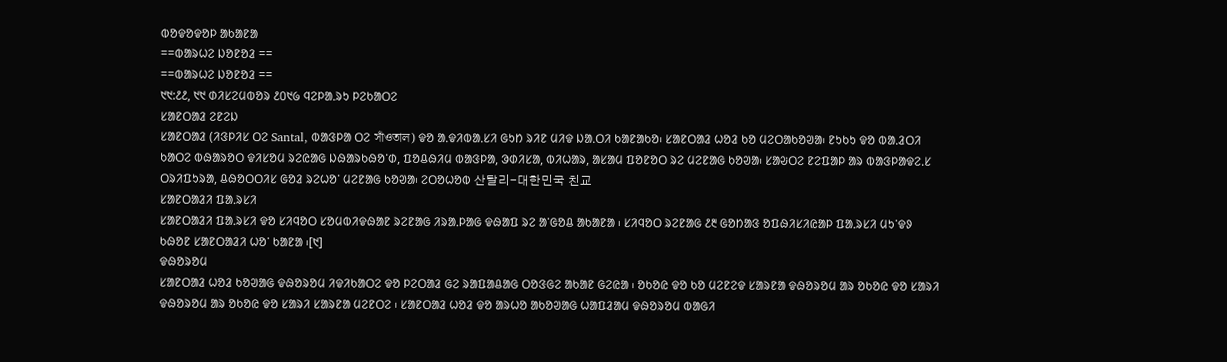ᱵᱚᱫᱚᱫᱚᱞ ᱟᱠᱟᱱᱟ
==ᱵᱟᱨᱦᱮ ᱡᱚᱱᱚᱲ ==
==ᱵᱟᱨᱦᱮ ᱡᱚᱱᱚᱲ ==
᱑᱑:᱒᱒, ᱑᱑ ᱰᱤᱥᱮᱢᱵᱚᱨ ᱒᱐᱑᱙ ᱧᱮᱞᱟᱹᱨᱩ ᱞᱮᱠᱟᱛᱮ
ᱥᱟᱱᱛᱟᱲ ᱮᱱᱮᱡ
ᱥᱟᱱᱛᱟᱲ (ᱤᱝᱞᱤᱥ ᱛᱮ Santal, ᱵᱟᱝᱞᱟ ᱛᱮ সাঁওতাল) ᱫᱚ ᱟᱹᱫᱤᱵᱟᱹᱥᱤ ᱜᱩᱴ ᱨᱤᱱ ᱢᱤᱫ ᱡᱟᱹᱛᱤ ᱠᱟᱱᱟᱠᱚ᱾ ᱥᱟᱱᱛᱟᱲ ᱦᱚᱲ ᱠᱚ ᱢᱮᱛᱟᱠᱚᱣᱟ᱾ ᱱᱩᱠᱩ ᱫᱚ ᱵᱟᱹᱲᱛᱤ ᱠᱟᱛᱮ ᱵᱷᱟᱨᱚᱛ ᱫᱤᱥᱚᱢ ᱨᱮᱭᱟᱜ ᱡᱷᱟᱨᱠᱷᱚᱸᱰ, ᱯᱚᱪᱷᱤᱢ ᱵᱟᱝᱞᱟ, ᱳᱰᱤᱥᱟ, ᱵᱤᱦᱟᱨ, ᱟᱥᱟᱢ ᱯᱚᱱᱚᱛ ᱨᱮ ᱢᱮᱱᱟᱜ ᱠᱚᱣᱟ᱾ ᱥᱟᱶᱛᱮ ᱱᱮᱯᱟᱞ ᱟᱨ ᱵᱟᱝᱞᱟᱫᱮᱹᱥ ᱛᱨᱤᱯᱩᱨᱟ, ᱪᱷᱚᱛᱛᱤᱥ ᱜᱚᱲ ᱨᱮᱦᱚᱸ ᱢᱮᱱᱟᱜ ᱠᱚᱣᱟ᱾ ᱮᱛᱚᱦᱚᱵ 산탈리-대한민국 친교
ᱥᱟᱱᱛᱟᱲᱤ ᱯᱟᱹᱨᱥᱤ
ᱥᱟᱱᱛᱟᱲᱤ ᱯᱟᱹᱨᱥᱤ ᱫᱚ ᱥᱤᱧᱚᱛ ᱥᱚᱢᱵᱤᱫᱷᱟᱱ ᱨᱮᱱᱟᱜ ᱤᱨᱟᱹᱞᱟᱜ ᱫᱷᱟᱯ ᱨᱮ ᱟᱸᱜᱚᱪ ᱟᱠᱟᱱᱟ ᱾ ᱥᱤᱧᱚᱛ ᱨᱮᱱᱟᱜ ᱒᱓ ᱜᱚᱴᱟᱝ ᱚᱯᱷᱤᱥᱤᱭᱟᱞ ᱯᱟᱹᱨᱥᱤ ᱢᱩᱸᱫᱽ ᱠᱷᱚᱱ ᱥᱟᱱᱛᱟᱲᱤ ᱦᱚᱸ ᱠᱟᱱᱟ ᱾[᱑]
ᱫᱷᱚᱨᱚᱢ
ᱥᱟᱱᱛᱟᱲ ᱦᱚᱲ ᱠᱚᱣᱟᱜ ᱫᱷᱚᱨᱚᱢ ᱤᱫᱤᱠᱟᱛᱮ ᱫᱚ ᱞᱮᱛᱟᱲ ᱜᱮ ᱨᱟᱯᱟᱪᱟᱜ ᱛᱚᱝᱜᱮ ᱟᱠᱟᱱ ᱜᱮᱭᱟ ᱾ ᱚᱠᱚᱭ ᱫᱚ ᱠᱚ ᱢᱮᱱᱮᱫ ᱥᱟᱨᱱᱟ ᱫᱷᱚᱨᱚᱢ ᱟᱨ ᱚᱠᱚᱭ ᱫᱚ ᱥᱟᱨᱤ ᱫᱷᱚᱨᱚᱢ ᱟᱨ ᱚᱠᱚᱭ ᱫᱚ ᱥᱟᱨᱤ ᱥᱟᱨᱱᱟ ᱢᱮᱱᱛᱮ ᱾ ᱥᱟᱱᱛᱟᱲ ᱦᱚᱲ ᱫᱚ ᱟᱨᱦᱚ ᱟᱠᱚᱣᱟᱜ ᱦᱟᱯᱲᱟᱢ ᱫᱷᱚᱨᱚᱢ ᱵᱟᱜᱤ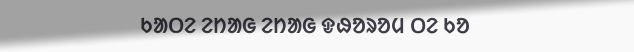ᱠᱟᱛᱮ ᱮᱴᱟᱜ ᱮᱴᱟᱜ ᱫᱷᱚᱨᱚᱢ ᱛᱮ ᱠᱚ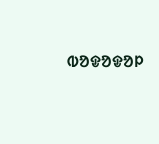ᱵᱚᱫᱚᱫᱚᱞ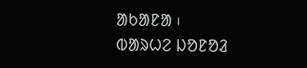ᱟᱠᱟᱱᱟ ᱾
ᱵᱟᱨᱦᱮ ᱡᱚᱱᱚᱲ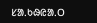ᱥᱟᱹᱠᱷᱭᱟᱹᱛ